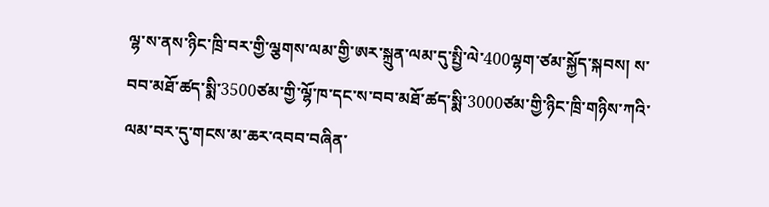ལྷ་ས་ནས་ཉིང་ཁྲི་བར་གྱི་ལྕགས་ལམ་གྱི་ཨར་སྐྲུན་ལམ་དུ་སྤྱི་ལེ་400ལྷག་ཙམ་སྐྱོད་སྐབས། ས་བབ་མཐོ་ཚད་སྨི་3500ཙམ་གྱི་ལྷོ་ཁ་དང་ས་བབ་མཐོ་ཚད་སྨི་3000ཙམ་གྱི་ཉིང་ཁྲི་གཉིས་ཀའི་ལམ་བར་དུ་གངས་མ་ཆར་འབབ་བཞིན་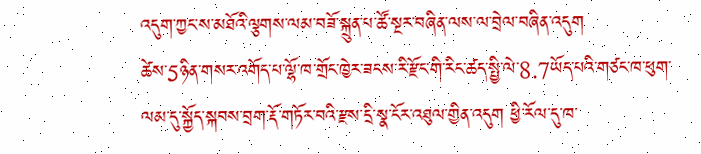འདུག་ཀྱང་ས་མཐོའི་ལྕགས་ལམ་བཟོ་སྐྲུན་པ་ཚོ་སྔར་བཞིན་ལས་ལ་བྲེལ་བཞིན་འདུག
ཚེས་5ཉིན་གསར་འགོད་པ་ལྷོ་ཁ་གྲོང་ཁྱེར་ཟངས་རི་རྫོང་གི་རིང་ཚད་སྤྱི་ལེ་8.7ཡོད་པའི་གཙང་ཁ་ཕུག་ལམ་དུ་སྐྱོད་སྐབས་བྲག་རྡོ་གཏོར་བའི་རྫས་དྲི་སྣ་ངོར་འཐུལ་གྱིན་འདུག ཕྱི་རོལ་དུ་ཁ་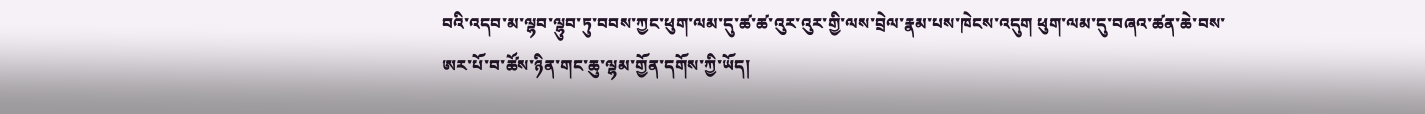བའི་འདབ་མ་ལྷབ་ལྷུབ་ཏུ་བབས་ཀྱང་ཕུག་ལམ་དུ་ཚ་ཚ་འུར་འུར་གྱི་ལས་བྲེལ་རྣམ་པས་ཁེངས་འདུག ཕུག་ལམ་དུ་བཞའ་ཚན་ཆེ་བས་ཨར་པོ་བ་ཚོས་ཉིན་གང་ཆུ་ལྷམ་གྱོན་དགོས་ཀྱི་ཡོད།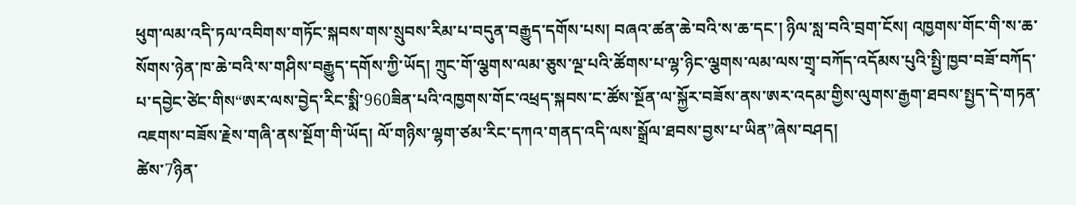ཕུག་ལམ་འདི་ཏལ་འབིགས་གཏོང་སྐབས་གས་སྲུབས་རིམ་པ་བདུན་བརྒྱུད་དགོས་པས། བཞའ་ཚན་ཆེ་བའི་ས་ཆ་དང་། ཉིལ་སླ་བའི་བྲག་ངོས། འཁྱགས་གོང་གི་ས་ཆ་སོགས་ཉེན་ཁ་ཆེ་བའི་ས་གཤིས་བརྒྱུད་དགོས་ཀྱི་ཡོད། ཀྲུང་གོ་ལྕགས་ལམ་ཅུས་ལྔ་པའི་ཚོགས་པ་ལྷ་ཉིང་ལྕགས་ལམ་ལས་གྲྭ་བཀོད་འདོམས་པུའི་སྤྱི་ཁྱབ་བཟོ་བཀོད་པ་དབྱེང་ཙེང་གིས“ཨར་ལས་བྱེད་རིང་སྨི་960ཟིན་པའི་འཁྱགས་གོང་འཕྲད་སྐབས་ང་ཚོས་སྔོན་ལ་སྐྱོར་བཟོས་ནས་ཨར་འདམ་གྱིས་ལུགས་རྒྱག་ཐབས་སྤྱད་དེ་གཏན་འཇགས་བཟོས་རྗེས་གཞི་ནས་སྔོག་གི་ཡོད། ལོ་གཉིས་ལྷག་ཙམ་རིང་དཀའ་གནད་འདི་ལས་སྒྲོལ་ཐབས་བྱས་པ་ཡིན”ཞེས་བཤད།
ཚེས་7ཉིན་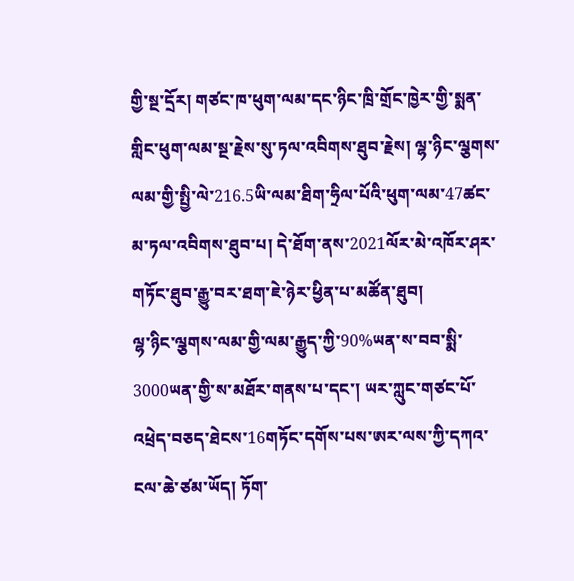གྱི་སྔ་དྲོར། གཙང་ཁ་ཕུག་ལམ་དང་ཉིང་ཁྲི་གྲོང་ཁྱེར་གྱི་སྨན་གླིང་ཕུག་ལམ་སྔ་རྗེས་སུ་ཏལ་འབིགས་ཐུབ་རྗེས། ལྷ་ཉིང་ལྕགས་ལམ་གྱི་སྤྱི་ལེ་216.5ཡི་ལམ་ཐིག་ཧྲིལ་པོའི་ཕུག་ལམ་47ཚང་མ་ཏལ་འབིགས་ཐུབ་པ། དེ་ཐོག་ནས་2021ལོར་མེ་འཁོར་ཤར་གཏོང་ཐུབ་རྒྱུ་བར་ཐག་ཇེ་ཉེར་ཕྱིན་པ་མཚོན་ཐུབ།
ལྷ་ཉིང་ལྕགས་ལམ་གྱི་ལམ་རྒྱུད་ཀྱི་90%ཡན་ས་བབ་སྨི་3000ཡན་གྱི་ས་མཐོར་གནས་པ་དང་། ཡར་ཀླུང་གཙང་པོ་འཕྲེད་བཅད་ཐེངས་16གཏོང་དགོས་པས་ཨར་ལས་ཀྱི་དཀའ་ངལ་ཆེ་ཙམ་ཡོད། ཏོག་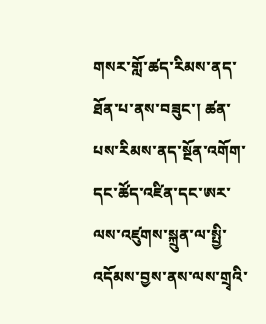གསར་གློ་ཚད་རིམས་ནད་ཐོན་པ་ནས་བཟུང་། ཚན་པས་རིམས་ནད་སྔོན་འགོག་དང་ཚོད་འཛིན་དང་ཨར་ལས་འཛུགས་སྐྲུན་ལ་སྤྱི་འདོམས་བྱས་ནས་ལས་གྲྭའི་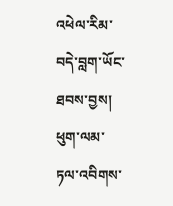འཕེལ་རིམ་བདེ་བླག་ཡོང་ཐབས་བྱས།
ཕུག་ལམ་ཏལ་འབིགས་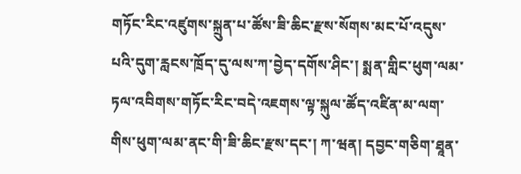གཏོང་རིང་འཛུགས་སྐྲུན་པ་ཚོས་ཟི་ཆིང་རྫས་སོགས་མང་པོ་འདུས་པའི་དུག་རླངས་ཁྲོད་དུ་ལས་ཀ་བྱེད་དགོས་ཤིང་། སྨན་གླིང་ཕུག་ལམ་ཏལ་འབིགས་གཏོང་རིང་བདེ་འཇགས་ལྟ་སྐུལ་ཚོད་འཛིན་མ་ལག་གིས་ཕུག་ལམ་ནང་གི་ཟི་ཆིང་རྫས་དང་། ཀ་ཝན། དབྱང་གཅིག་ཐཱན་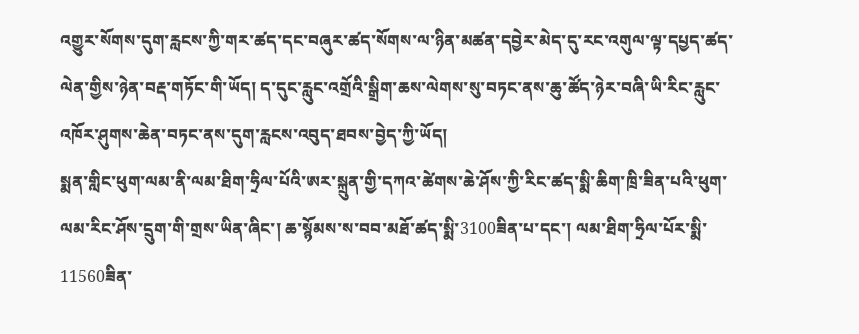འགྱུར་སོགས་དུག་རླངས་ཀྱི་གར་ཚད་དང་བཞུར་ཚད་སོགས་ལ་ཉིན་མཚན་དབྱེར་མེད་དུ་རང་འགུལ་ལྟ་དཔྱད་ཚད་ལེན་གྱིས་ཉེན་བརྡ་གཏོང་གི་ཡོད། ད་དུང་རླུང་འགྲོའི་སྒྲིག་ཆས་ལེགས་སུ་བཏང་ནས་ཆུ་ཚོད་ཉེར་བཞི་ཡི་རིང་རླུང་འཁོར་ཤུགས་ཆེན་བཏང་ནས་དུག་རླངས་འབུད་ཐབས་བྱེད་ཀྱི་ཡོད།
སྨན་གླིང་ཕུག་ལམ་ནི་ལམ་ཐིག་ཧྲིལ་པོའི་ཨར་སྐྲུན་གྱི་དཀའ་ཚེགས་ཆེ་ཤོས་ཀྱི་རིང་ཚད་སྨི་ཆིག་ཁྲི་ཟིན་པའི་ཕུག་ལམ་རིང་ཤོས་དྲུག་གི་གྲས་ཡིན་ཞིང་། ཆ་སྙོམས་ས་བབ་མཐོ་ཚད་སྨི་3100ཟིན་པ་དང་། ལམ་ཐིག་ཧྲིལ་པོར་སྨི་11560ཟིན་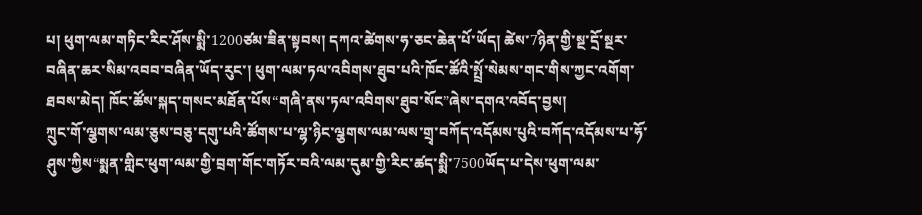པ། ཕུག་ལམ་གཏིང་རིང་ཤོས་སྨི་1200ཙམ་ཟིན་སྟབས། དཀའ་ཚེགས་ཧ་ཅང་ཆེན་པོ་ཡོད། ཚེས་7ཉིན་གྱི་སྔ་དྲོ་སྔར་བཞིན་ཆར་སིམ་འབབ་བཞིན་ཡོད་རུང་། ཕུག་ལམ་ཏལ་འབིགས་ཐུབ་པའི་ཁོང་ཚོའི་སྤྲོ་སེམས་གང་གིས་ཀྱང་འགོག་ཐབས་མེད། ཁོང་ཚོས་སྐད་གསང་མཐོན་པོས“གཞི་ནས་ཏལ་འབིགས་ཐུབ་སོང”ཞེས་དགའ་འབོད་བྱས།
ཀྲུང་གོ་ལྕགས་ལམ་ཅུས་བཅུ་དགུ་པའི་ཚོགས་པ་ལྷ་ཉིང་ལྕགས་ལམ་ལས་གྲྭ་བཀོད་འདོམས་པུའི་བཀོད་འདོམས་པ་ཧོ་ཤུས་ཀྱིས“སྨན་གླིང་ཕུག་ལམ་གྱི་བྲག་གོང་གཏོར་བའི་ལམ་དུམ་གྱི་རིང་ཚད་སྨི་7500ཡོད་པ་དེས་ཕུག་ལམ་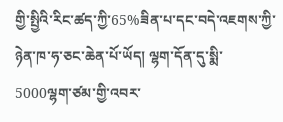གྱི་སྤྱིའི་རིང་ཚད་ཀྱི་65%ཟིན་པ་དང་བདེ་འཇགས་ཀྱི་ཉེན་ཁ་ཧ་ཅང་ཆེན་པོ་ཡོད། ལྷག་དོན་དུ་སྨི་5000ལྷག་ཙམ་གྱི་འབར་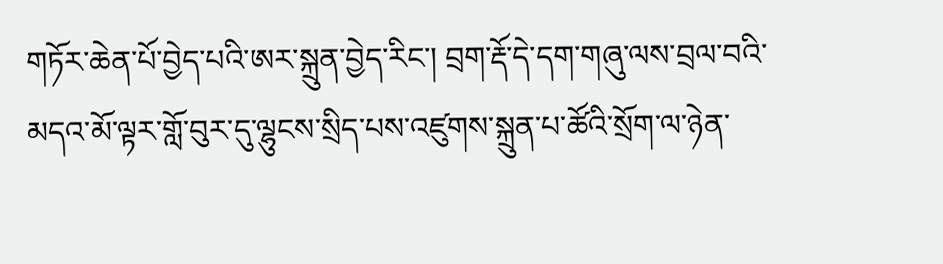གཏོར་ཆེན་པོ་བྱེད་པའི་ཨར་སྐྲུན་བྱེད་རིང་། བྲག་རྡོ་དེ་དག་གཞུ་ལས་བྲལ་བའི་མདའ་མོ་ལྟར་གློ་བུར་དུ་ལྷུངས་སྲིད་པས་འཛུགས་སྐྲུན་པ་ཚོའི་སྲོག་ལ་ཉེན་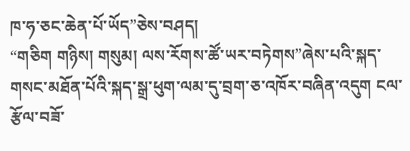ཁ་ཧ་ཅང་ཆེན་པོ་ཡོད”ཅེས་བཤད།
“གཅིག གཉིས། གསུམ། ལས་རོགས་ཚོ་ཡར་བཏེགས”ཞེས་པའི་སྐད་གསང་མཐོན་པོའི་སྐད་སྒྲ་ཕུག་ལམ་དུ་བྲག་ཅ་འཁོར་བཞིན་འདུག ངལ་རྩོལ་བཟོ་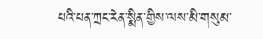པའི་པན་ཀྲང་རེན་སྨིན་གྱིས་ལས་མི་གསུམ་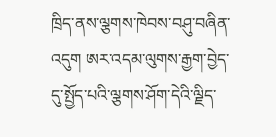ཁྲིད་ནས་ལྕགས་ཁེབས་བཤུ་བཞིན་འདུག ཨར་འདམ་ལུགས་རྒྱག་བྱེད་དུ་སྤྱོད་པའི་ལྕགས་ཤོག་དེའི་ལྗིད་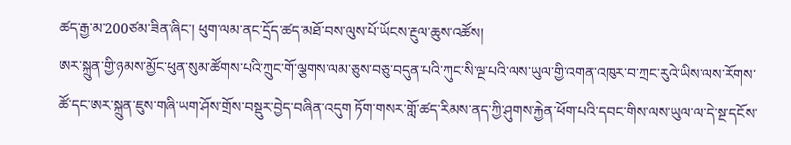ཚད་རྒྱ་མ་200ཙམ་ཟིན་ཞིང་། ཕུག་ལམ་ནང་དྲོད་ཚད་མཐོ་བས་ལུས་པོ་ཡོངས་རྔུལ་ཆུས་འཚོས།
ཨར་སྐྲུན་གྱི་ཉམས་མྱོང་ཕུན་སུམ་ཚོགས་པའི་ཀྲུང་གོ་ལྕགས་ལམ་ཅུས་བཅུ་བདུན་པའི་ཀུང་སི་ལྔ་པའི་ལས་ཡུལ་གྱི་འགན་འཁུར་བ་ཀྲང་རུའེ་ཡིས་ལས་རོགས་ཚོ་དང་ཨར་སྐྲུན་ཇུས་གཞི་ཡག་ཤོས་གྲོས་བསྡུར་བྱེད་བཞིན་འདུག ཏོག་གསར་གློ་ཚད་རིམས་ནད་ཀྱི་ཤུགས་རྐྱེན་ཕོག་པའི་དབང་གིས་ལས་ཡུལ་ལ་དེ་སྔ་དངོས་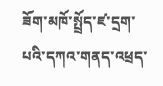ཟོག་མཁོ་སྤྲོད་ཛ་དྲག་པའི་དཀའ་གནད་འཕྲད་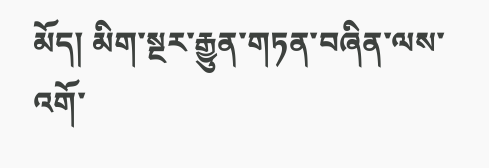མོད། མིག་སྔར་རྒྱུན་གཏན་བཞིན་ལས་འགོ་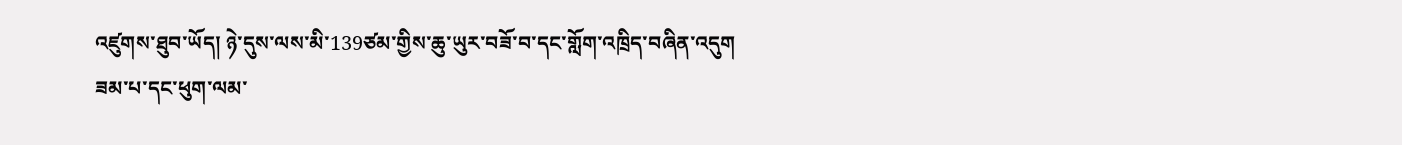འཛུགས་ཐུབ་ཡོད། ཉེ་དུས་ལས་མི་139ཙམ་གྱིས་ཆུ་ཡུར་བཟོ་བ་དང་གློག་འཁྲིད་བཞིན་འདུག
ཟམ་པ་དང་ཕུག་ལམ་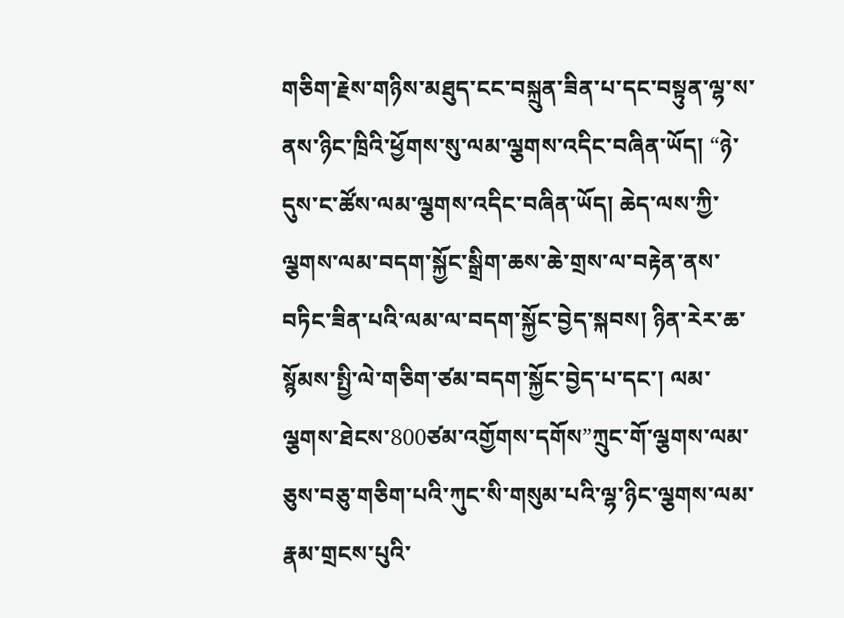གཅིག་རྗེས་གཉིས་མཐུད་ངང་བསྐྲུན་ཟིན་པ་དང་བསྟུན་ལྷ་ས་ནས་ཉིང་ཁྲིའི་ཕྱོགས་སུ་ལམ་ལྕགས་འདིང་བཞིན་ཡོད། “ཉེ་དུས་ང་ཚོས་ལམ་ལྕགས་འདིང་བཞིན་ཡོད། ཆེད་ལས་ཀྱི་ལྕགས་ལམ་བདག་སྐྱོང་སྒྲིག་ཆས་ཆེ་གྲས་ལ་བརྟེན་ནས་བཏིང་ཟིན་པའི་ལམ་ལ་བདག་སྐྱོང་བྱེད་སྐབས། ཉིན་རེར་ཆ་སྙོམས་སྤྱི་ལེ་གཅིག་ཙམ་བདག་སྐྱོང་བྱེད་པ་དང་། ལམ་ལྕགས་ཐེངས་800ཙམ་འགྱོགས་དགོས”ཀྲུང་གོ་ལྕགས་ལམ་ཅུས་བཅུ་གཅིག་པའི་ཀུང་སི་གསུམ་པའི་ལྷ་ཉིང་ལྕགས་ལམ་རྣམ་གྲངས་པུའི་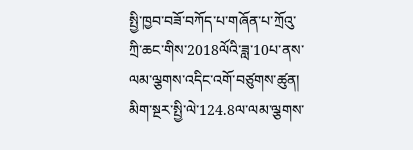སྤྱི་ཁྱབ་བཟོ་བཀོད་པ་གཞོན་པ་ཀྲོའུ་ཀྲི་ཆང་གིས་2018ལོའི་ཟླ་10པ་ནས་ལམ་ལྕགས་འདིང་འགོ་བཙུགས་ཚུན། མིག་སྔར་སྤྱི་ལེ་124.8ལ་ལམ་ལྕགས་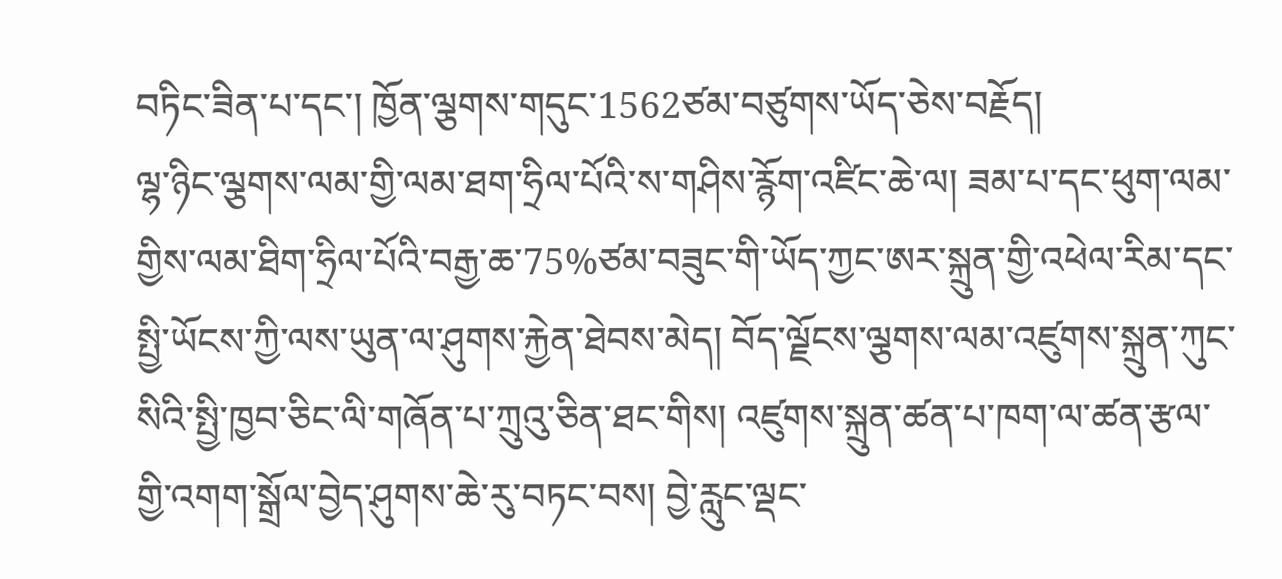བཏིང་ཟིན་པ་དང་། ཁྱོན་ལྕགས་གདུང་1562ཙམ་བཙུགས་ཡོད་ཅེས་བརྗོད།
ལྷ་ཉིང་ལྕགས་ལམ་གྱི་ལམ་ཐག་ཧྲིལ་པོའི་ས་གཤིས་རྙོག་འཛིང་ཆེ་ལ། ཟམ་པ་དང་ཕུག་ལམ་གྱིས་ལམ་ཐིག་ཧྲིལ་པོའི་བརྒྱ་ཆ་75%ཙམ་བཟུང་གི་ཡོད་ཀྱང་ཨར་སྐྲུན་གྱི་འཕེལ་རིམ་དང་སྤྱི་ཡོངས་ཀྱི་ལས་ཡུན་ལ་ཤུགས་རྐྱེན་ཐེབས་མེད། བོད་ལྗོངས་ལྕགས་ལམ་འཛུགས་སྐྲུན་ཀུང་སིའི་སྤྱི་ཁྱབ་ཅིང་ལི་གཞོན་པ་ཀྲུའུ་ཅིན་ཐང་གིས། འཛུགས་སྐྲུན་ཚན་པ་ཁག་ལ་ཚན་རྩལ་གྱི་འགག་སྒྲོལ་བྱེད་ཤུགས་ཆེ་རུ་བཏང་བས། བྱེ་རླུང་ལྡང་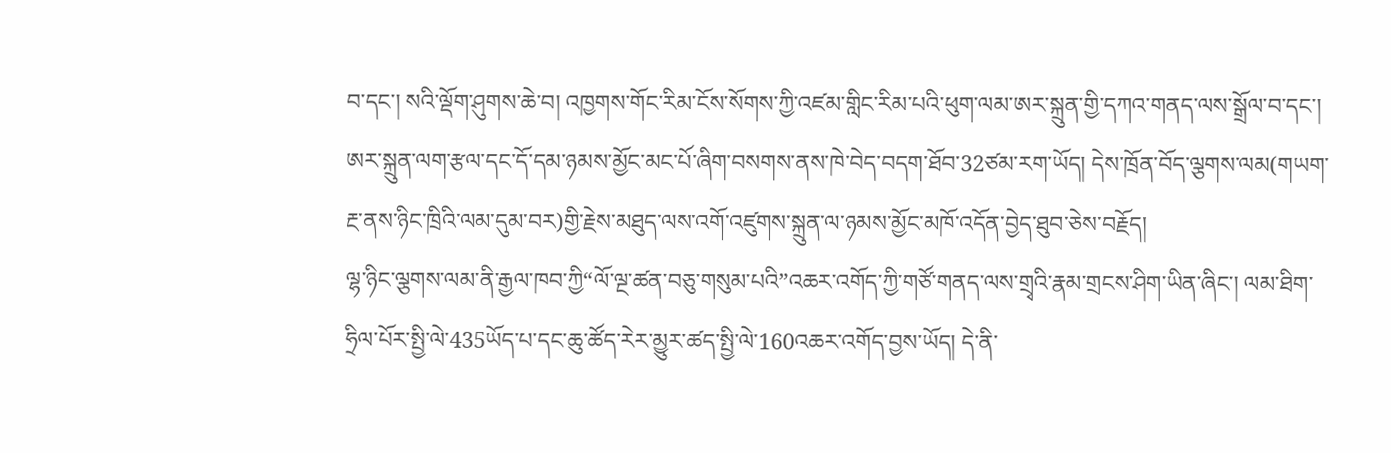བ་དང་། སའི་ལྡོག་ཤུགས་ཆེ་བ། འཁྱགས་གོང་རིམ་ངོས་སོགས་ཀྱི་འཛམ་གླིང་རིམ་པའི་ཕུག་ལམ་ཨར་སྐྲུན་གྱི་དཀའ་གནད་ལས་སྒྲོལ་བ་དང་། ཨར་སྐྲུན་ལག་རྩལ་དང་དོ་དམ་ཉམས་མྱོང་མང་པོ་ཞིག་བསགས་ནས་ཁེ་བེད་བདག་ཐོབ་32ཙམ་རག་ཡོད། དེས་ཁྲོན་བོད་ལྕགས་ལམ(གཡག་རྔ་ནས་ཉིང་ཁྲིའི་ལམ་དུམ་བར)གྱི་རྗེས་མཐུད་ལས་འགོ་འཛུགས་སྐྲུན་ལ་ཉམས་མྱོང་མཁོ་འདོན་བྱེད་ཐུབ་ཅེས་བརྗོད།
ལྷ་ཉིང་ལྕགས་ལམ་ནི་རྒྱལ་ཁབ་ཀྱི“ལོ་ལྔ་ཚན་བཅུ་གསུམ་པའི”འཆར་འགོད་ཀྱི་གཙོ་གནད་ལས་གྲྭའི་རྣམ་གྲངས་ཤིག་ཡིན་ཞིང་། ལམ་ཐིག་ཧྲིལ་པོར་སྤྱི་ལེ་435ཡོད་པ་དང་ཆུ་ཚོད་རེར་མྱུར་ཚད་སྤྱི་ལེ་160འཆར་འགོད་བྱས་ཡོད། དེ་ནི་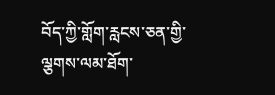བོད་ཀྱི་གློག་རླངས་ཅན་གྱི་ལྕགས་ལམ་ཐོག་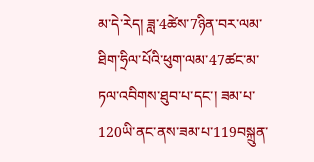མ་དེ་རེད། ཟླ་4ཚེས་7ཉིན་བར་ལམ་ཐིག་ཧྲིལ་པོའི་ཕུག་ལམ་47ཚང་མ་ཏལ་འབིགས་ཐུབ་པ་དང་། ཟམ་པ་120ཡི་ནང་ནས་ཟམ་པ་119བསྐྲུན་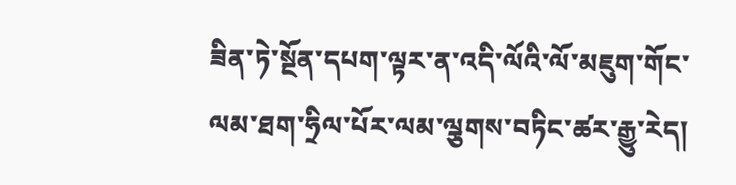ཟིན་ཏེ་སྔོན་དཔག་ལྟར་ན་འདི་ལོའི་ལོ་མཇུག་གོང་ལམ་ཐག་ཧྲིལ་པོར་ལམ་ལྕགས་བཏིང་ཚར་རྒྱུ་རེད།